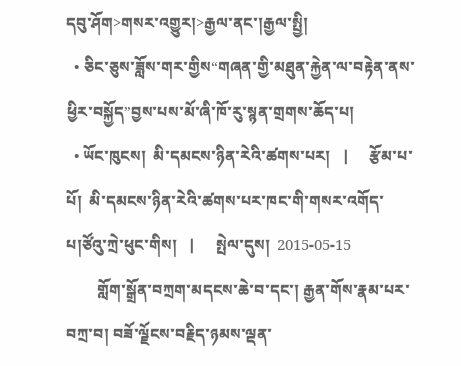དབུ་ཤོག>གསར་འགྱུར།>རྒྱལ་ནང་།རྒྱལ་སྤྱི།
  • ཅིང་ཅུས་ཟློས་གར་གྱིས“གཞན་གྱི་མཐུན་རྐྱེན་ལ་བརྟེན་ནས་ཕྱིར་བསྐྱོད”བྱས་པས་མོ་ཞི་ཁོ་རུ་སྙན་གྲགས་ཆོད་པ།
  • ཡོང་ཁུངས།  མི་དམངས་ཉིན་རེའི་ཚགས་པར།   |     རྩོམ་པ་པོ།  མི་དམངས་ཉིན་རེའི་ཚགས་པར་ཁང་གི་གསར་འགོད་པ།ཙོའུ་ཀྲེ་ཕུང་གིས།   |     སྤེལ་དུས།  2015-05-15
        གློག་སྒྲོན་བཀྲག་མདངས་ཆེ་བ་དང་། རྒྱན་གོས་རྣམ་པར་བཀྲ་བ། བཟོ་ལྗོངས་བརྗིད་ཉམས་ལྡན་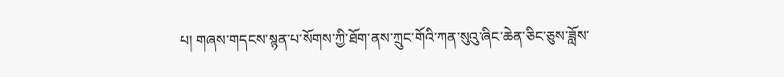པ། གཞས་གདངས་སྙན་པ་སོགས་ཀྱི་ཐོག་ནས་ཀྲུང་གོའི་ཀན་སུའུ་ཞིང་ཆེན་ཅིང་ཅུས་ཟློས་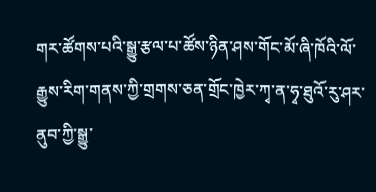གར་ཚོགས་པའི་སྒྱུ་རྩལ་པ་ཚོས་ཉིན་ཤས་གོང་མོ་ཞི་ཁོའི་ལོ་རྒྱུས་རིག་གནས་ཀྱི་གྲགས་ཅན་གྲོང་ཁྱེར་ཀྭ་ན་ཧྭ་ཐུའོ་རུ་ཤར་ནུབ་ཀྱི་སྒྱུ་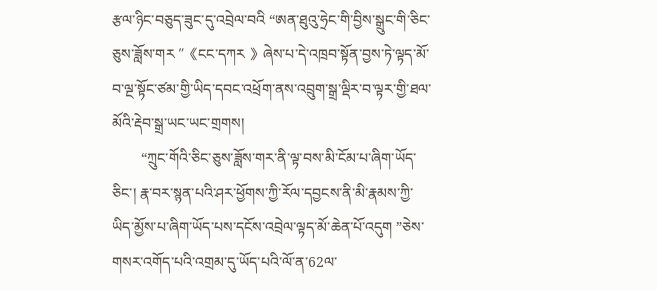རྩལ་ཉིང་བཅུད་ཟུང་དུ་འབྲེལ་བའི “ཨན་ཐུའུ་ཧྲེང་གི་བྱིས་སྒྲུང་གི་ཅིང་ཅུས་ཟློས་གར ”《ངང་དཀར 》ཞེས་པ་དེ་འཁྲབ་སྟོན་བྱས་ཏེ་ལྟད་མོ་བ་ལྔ་སྟོང་ཙམ་གྱི་ཡིད་དབང་འཕྲོག་ནས་འབྲུག་སྒྲ་ལྡིར་བ་ལྟར་གྱི་ཐལ་མོའི་རྡེབ་སྒྲ་ཡང་ཡང་གྲགས།
        “ཀྲུང་གོའི་ཅིང་ཅུས་ཟློས་གར་ནི་ལྟ་བས་མི་ངོམ་པ་ཞིག་ཡོད་ཅིང་། རྣ་བར་སྙན་པའི་ཤར་ཕྱོགས་ཀྱི་རོལ་དབྱངས་ནི་མི་རྣམས་ཀྱི་ཡིད་མྱོས་པ་ཞིག་ཡོད་པས་དངོས་འབྲེལ་ལྟད་མོ་ཆེན་པོ་འདུག ”ཅེས་གསར་འགོད་པའི་འགྲམ་དུ་ཡོད་པའི་ལོ་ན་62ལ་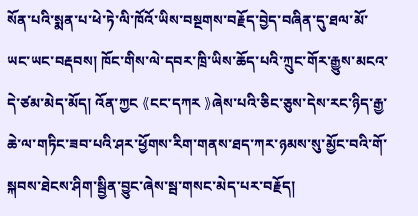སོན་པའི་སྨན་པ་ཕེ་ཏེ་ལི་ཁོའོ་ཡིས་བསྔགས་བརྗོད་བྱེད་བཞིན་དུ་ཐལ་མོ་ཡང་ཡང་བརྡབས། ཁོང་གིས་ལེ་དབར་ཁྲི་ཡིས་ཆོད་པའི་ཀྲུང་གོར་རྒྱུས་མངའ་དེ་ཙམ་མེད་མོད། འོན་ཀྱང 《ངང་དཀར 》ཞེས་པའི་ཅིང་ཅུས་དེས་རང་ཉིད་རྒྱ་ཆེ་ལ་གཏིང་ཟབ་པའི་ཤར་ཕྱོགས་རིག་གནས་ཐད་ཀར་ཉམས་སུ་མྱོང་བའི་གོ་སྐབས་ཐེངས་ཤིག་སྦྱིན་བྱུང་ཞེས་སྦ་གསང་མེད་པར་བརྗོད།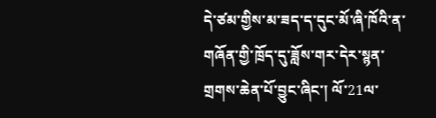དེ་ཙམ་གྱིས་མ་ཟད་ད་དུང་མོ་ཞི་ཁོའི་ན་གཞོན་གྱི་ཁྲོད་དུ་ཟློས་གར་དེར་སྙན་གྲགས་ཆེན་པོ་བྱུང་ཞིང་། ལོ་21ལ་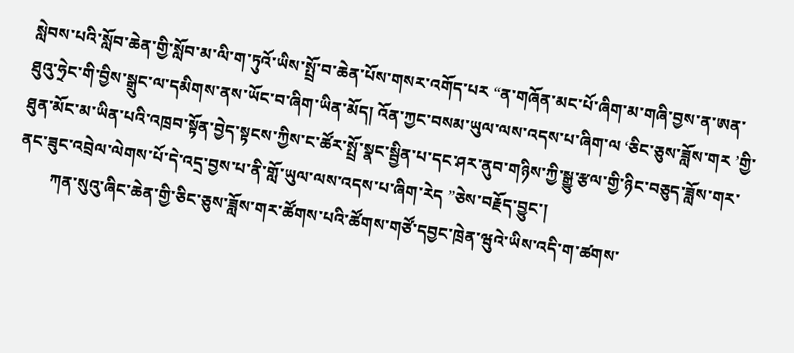སླེབས་པའི་སློབ་ཆེན་གྱི་སློབ་མ་ལི་ག་ཏུའོ་ཡིས་སྤྲོ་བ་ཆེན་པོས་གསར་འགོད་པར “ན་གཞོན་མང་པོ་ཞིག་མ་གཞི་བྱས་ན་ཨན་ཐུའུ་ཧྲེང་གི་བྱིས་སྒྲུང་ལ་དམིགས་ནས་ཡོང་བ་ཞིག་ཡིན་མོད། འོན་ཀྱང་བསམ་ཡུལ་ལས་འདས་པ་ཞིག་ལ ‘ཅིང་ཅུས་ཟློས་གར ’གྱི་ཐུན་མོང་མ་ཡིན་པའི་འཁྲབ་སྟོན་བྱེད་སྟངས་ཀྱིས་ང་ཚོར་སྤྲོ་སྣང་སྦྱིན་པ་དང་ཤར་ནུབ་གཉིས་ཀྱི་སྒྱུ་རྩལ་གྱི་ཉིང་བཅུད་ཟློས་གར་ནང་ཟུང་འབྲེལ་ལེགས་པོ་དེ་འདྲ་བྱས་པ་ནི་གློ་ཡུལ་ལས་འདས་པ་ཞིག་རེད ”ཅེས་བརྗོད་བྱུང་།
        ཀན་སུའུ་ཞིང་ཆེན་གྱི་ཅིང་ཅུས་ཟློས་གར་ཚོགས་པའི་ཚོགས་གཙོ་དབྱང་ཁྲེན་ཝུའེ་ཡིས་འདི་ག་ཚགས་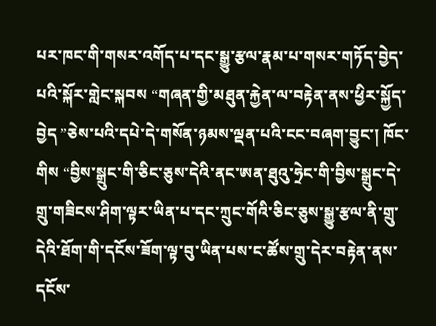པར་ཁང་གི་གསར་འགོད་པ་དང་སྒྱུ་རྩལ་རྣམ་པ་གསར་གཏོད་བྱེད་པའི་སྐོར་གླེང་སྐབས “གཞན་གྱི་མཐུན་རྐྱེན་ལ་བརྟེན་ནས་ཕྱིར་སྐྱོད་བྱེད ”ཅེས་པའི་དཔེ་དེ་གསོན་ཉམས་ལྡན་པའི་ངང་བཞག་བྱུང་། ཁོང་གིས “བྱིས་སྒྲུང་གི་ཅིང་ཅུས་དེའི་ནང་ཨན་ཐུའུ་ཧྲེང་གི་བྱིས་སྒྲུང་དེ་གྲུ་གཟིངས་ཤིག་ལྟར་ཡིན་པ་དང་ཀྲུང་གོའི་ཅིང་ཅུས་སྒྱུ་རྩལ་ནི་གྲུ་དེའི་ཐོག་གི་དངོས་ཟོག་ལྟ་བུ་ཡིན་པས་ང་ཚོས་གྲུ་དེར་བརྟེན་ནས་དངོས་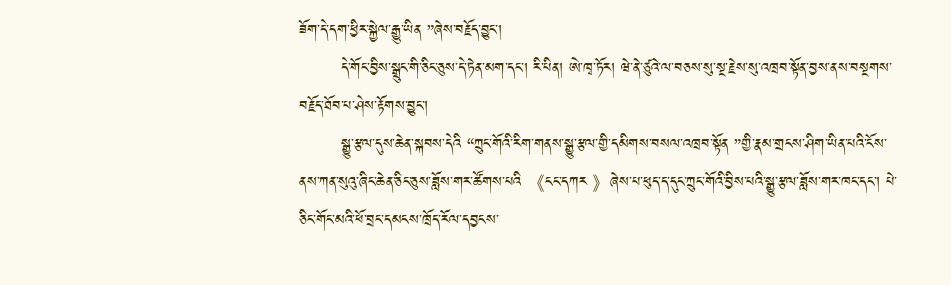ཟོག་དེ་དག་ཕྱིར་སྐྱེལ་རྒྱུ་ཡིན ”ཞེས་བརྗོད་བྱུང་།
        དེ་གོང་བྱིས་སྒྲུང་གི་ཅིང་ཅུས་དེ་ཏེན་མག་དང་། རི་པིན། ཨེ་ཁྭ་ཏོར། ཝེ་ནེ་ཙུའེ་ལ་བཅས་སུ་སྔ་རྗེས་སུ་འཁྲབ་སྟོན་བྱས་ནས་བསྔགས་བརྗོད་ཐོབ་པ་ཤེས་རྟོགས་བྱུང་།
        སྒྱུ་རྩལ་དུས་ཆེན་སྐབས་དེའི “ཀྲུང་གོའི་རིག་གནས་སྒྱུ་རྩལ་གྱི་དམིགས་བསལ་འཁྲབ་སྟོན ”གྱི་རྣམ་གྲངས་ཤིག་ཡིན་པའི་ངོས་ནས་ཀན་སུའུ་ཞིང་ཆེན་ཅིང་ཅུས་ཟློས་གར་ཚོགས་པའི 《ངང་དཀར 》ཞེས་པ་ཕུད་ད་དུང་ཀྲུང་གོའི་བྱིས་པའི་སྒྱུ་རྩལ་ཟློས་གར་ཁང་དང་། པེ་ཅིང་གོང་མའི་ཕོ་བྲང་དམངས་ཁྲོད་རོལ་དབྱངས་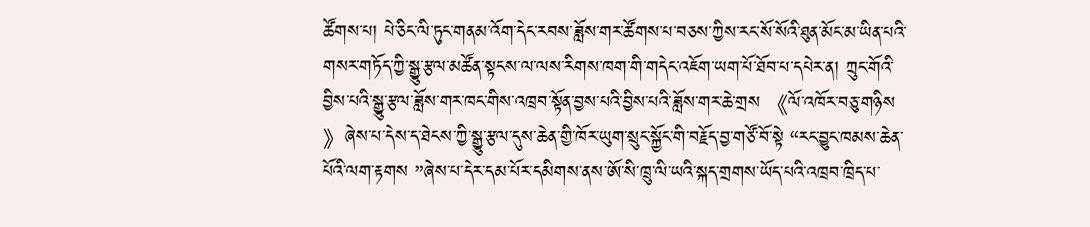ཚོགས་པ། པེ་ཅིང་ལི་ཏུང་གནམ་འོག་དེང་རབས་ཟློས་གར་ཚོགས་པ་བཅས་ཀྱིས་རང་སོ་སོའི་ཐུན་མོང་མ་ཡིན་པའི་གསར་གཏོད་ཀྱི་སྒྱུ་རྩལ་མཚོན་སྟངས་ལ་ལས་རིགས་ཁག་གི་གདེང་འཇོག་ཡག་པོ་ཐོབ་པ་དཔེར་ན། ཀྲུང་གོའི་བྱིས་པའི་སྒྱུ་རྩལ་ཟློས་གར་ཁང་གིས་འཁྲབ་སྟོན་བྱས་པའི་བྱིས་པའི་ཟློས་གར་ཆེ་གྲས 《ལོ་འཁོར་བཅུ་གཉིས 》ཞེས་པ་དེས་ད་ཐེངས་ཀྱི་སྒྱུ་རྩལ་དུས་ཆེན་གྱི་ཁོར་ཡུག་སྲུང་སྐྱོང་གི་བརྗོད་བྱ་གཙོ་བོ་སྟེ “རང་བྱུང་ཁམས་ཆེན་པོའི་ལག་རྟགས ”ཞེས་པ་དེར་དམ་པོར་དམིགས་ནས་ཨོ་སི་ཁྲུ་ལི་ཡའི་སྐད་གྲགས་ཡོད་པའི་འཁྲབ་ཁྲིད་པ་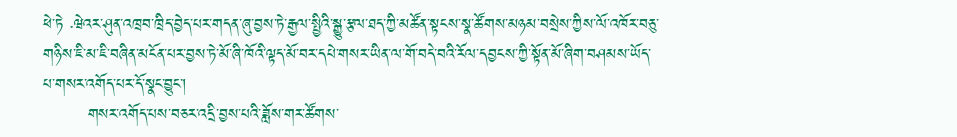ཕེ་ཏེ ·ཝེའར་ཤུན་འཁྲབ་ཁྲིད་བྱེད་པར་གདན་ཞུ་བྱས་ཏེ་རྒྱལ་སྤྱིའི་སྒྱུ་རྩལ་ཐད་ཀྱི་མཚོན་སྟངས་སྣ་ཚོགས་མཉམ་བསྲེས་ཀྱིས་ལོ་འཁོར་བཅུ་གཉིས་ཇི་མ་ཇི་བཞིན་མངོན་པར་བྱས་ཏེ་མོ་ཞི་ཁོའི་ལྟད་མོ་བར་དཔེ་གསར་ཡིན་ལ་གོ་བདེ་བའི་རོལ་དབྱངས་ཀྱི་སྟོན་མོ་ཞིག་བཤམས་ཡོད་པ་གསར་འགོད་པར་དོ་སྣང་བྱུང་།
        གསར་འགོད་པས་བཅར་འདྲི་བྱས་པའི་ཟློས་གར་ཚོགས་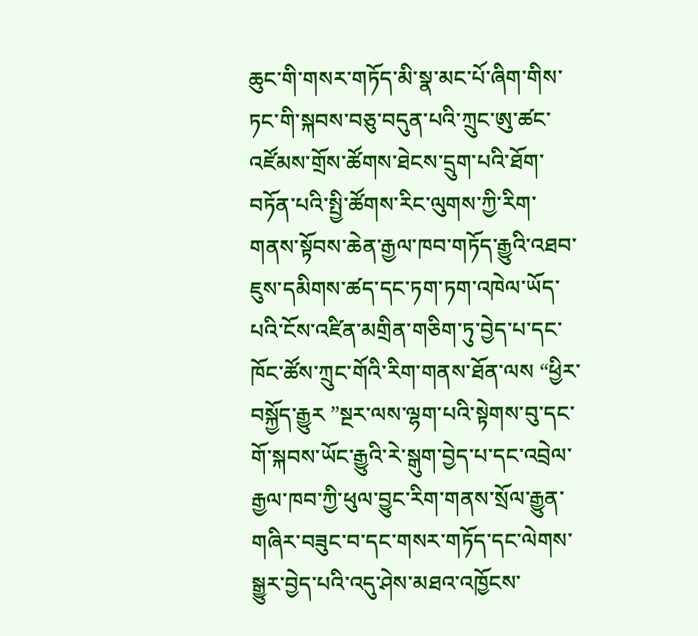ཆུང་གི་གསར་གཏོད་མི་སྣ་མང་པོ་ཞིག་གིས་ཏང་གི་སྐབས་བཅུ་བདུན་པའི་ཀྲུང་ཨུ་ཚང་འཛོམས་གྲོས་ཚོགས་ཐེངས་དྲུག་པའི་ཐོག་བཏོན་པའི་སྤྱི་ཚོགས་རིང་ལུགས་ཀྱི་རིག་གནས་སྟོབས་ཆེན་རྒྱལ་ཁབ་གཏོད་རྒྱུའི་འཐབ་ཇུས་དམིགས་ཚད་དང་ཏག་ཏག་འཁེལ་ཡོད་པའི་ངོས་འཛིན་མགྲིན་གཅིག་ཏུ་བྱེད་པ་དང་ཁོང་ཚོས་ཀྲུང་གོའི་རིག་གནས་ཐོན་ལས “ཕྱིར་བསྐྱོད་རྒྱུར ”སྔར་ལས་ལྷག་པའི་སྟེགས་བུ་དང་གོ་སྐབས་ཡོང་རྒྱུའི་རེ་སྒུག་བྱེད་པ་དང་འབྲེལ་རྒྱལ་ཁབ་ཀྱི་ཕུལ་བྱུང་རིག་གནས་སྲོལ་རྒྱུན་གཞིར་བཟུང་བ་དང་གསར་གཏོད་དང་ལེགས་སྒྱུར་བྱེད་པའི་འདུ་ཤེས་མཐའ་འཁྱོངས་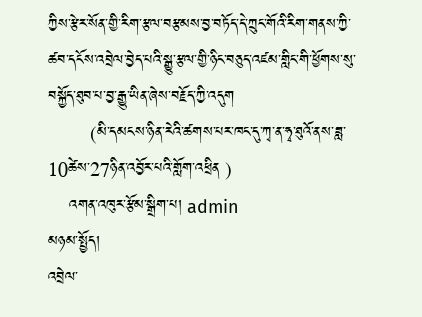ཀྱིས་རྩེར་སོན་གྱི་རིག་རྩལ་བརྩམས་བྱ་བཏོད་དེ་ཀྲུང་གོའི་རིག་གནས་ཀྱི་ཚབ་དངོས་འབྲེལ་བྱེད་པའི་སྒྱུ་རྩལ་གྱི་ཉིང་བཅུད་འཛམ་གླིང་གི་ཕྱོགས་སུ་བསྐྱོད་ཐུབ་པ་བྱ་རྒྱུ་ཡིན་ཞེས་བརྗོད་ཀྱི་འདུག
        (མི་དམངས་ཉིན་རེའི་ཚགས་པར་ཁང་དུ་ཀྭ་ན་ཧྭ་ཐུའོ་ནས་ཟླ་10ཚེས་27ཉིན་འབྱོར་པའི་གློག་འཕྲིན )
    འགན་འཁུར་རྩོམ་སྒྲིག་པ། admin
མཉམ་སྤྱོད།
འབྲེལ་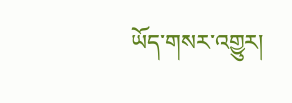ཡོད་གསར་འགྱུར།